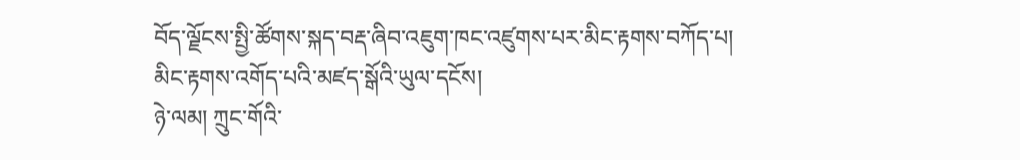བོད་ལྗོངས་སྤྱི་ཚོགས་སྐད་བརྡ་ཞིབ་འཇུག་ཁང་འཛུགས་པར་མིང་རྟགས་བཀོད་པ།
མིང་རྟགས་འགོད་པའི་མཛད་སྒོའི་ཡུལ་དངོས།
ཉེ་ལམ། ཀྲུང་གོའི་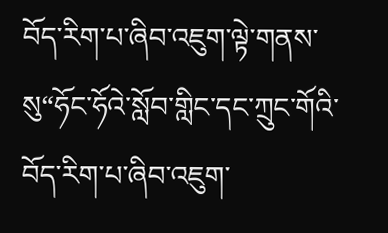བོད་རིག་པ་ཞིབ་འཇུག་ལྟེ་གནས་སུ“ཧོང་ཧོའེ་སློབ་གླིང་དང་ཀྲུང་གོའི་བོད་རིག་པ་ཞིབ་འཇུག་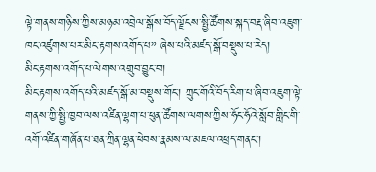ལྟེ་གནས་གཉིས་ཀྱིས་མཉམ་འབྲེལ་སྒོས་བོད་ལྗོངས་སྤྱི་ཚོགས་སྐད་བརྡ་ཞིབ་འཇུག་ཁང་འཛུགས་པར་མིང་རྟགས་འགོད་པ” ཞེས་པའི་མཛད་སྒོ་བསྡུས་པ་རེད།
མིང་རྟགས་འགོད་པ་ལེགས་འགྲུབ་བྱུང་བ།
མིང་རྟགས་འགོད་པའི་མཛད་སྒོ་མ་བསྡུས་གོང་། ཀྲུང་གོའི་བོད་རིག་པ་ཞིབ་འཇུག་ལྟེ་གནས་ཀྱི་སྤྱི་ཁྱབ་ལས་འཛིན་ལྷག་པ་ཕུན་ཚོགས་ལགས་ཀྱིས་ཧོང་ཧོའེ་སློབ་གླིང་གི་འགོ་འཛིན་གཞོན་པ་ཐན་ཀྲིན་ལྷན་ཕེབས་རྣམས་ལ་མཇལ་འཕྲད་གནང་།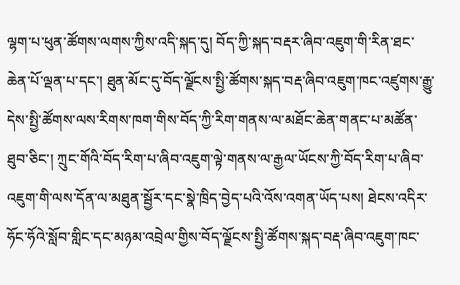ལྷག་པ་ཕུན་ཚོགས་ལགས་ཀྱིས་འདི་སྐད་དུ། བོད་ཀྱི་སྐད་བརྡར་ཞིབ་འཇུག་གི་རིན་ཐང་ཆེན་པོ་ལྡན་པ་དང་། ཐུན་མོང་དུ་བོད་ལྗོངས་སྤྱི་ཚོགས་སྐད་བརྡ་ཞིབ་འཇུག་ཁང་འཛུགས་རྒྱུ་དེས་སྤྱི་ཚོགས་ལས་རིགས་ཁག་གིས་བོད་ཀྱི་རིག་གནས་ལ་མཐོང་ཆེན་གནང་པ་མཚོན་ཐུབ་ཅིང་། ཀྲུང་གོའི་བོད་རིག་པ་ཞིབ་འཇུག་ལྟེ་གནས་ལ་རྒྱལ་ཡོངས་ཀྱི་བོད་རིག་པ་ཞིབ་འཇུག་གི་ལས་དོན་ལ་མཐུན་སྦྱོར་དང་སྣེ་ཁྲིད་བྱེད་པའི་འོས་འགན་ཡོད་པས། ཐེངས་འདིར་ཧོང་ཧོའེ་སློབ་གླིང་དང་མཉམ་འབྲེལ་གྱིས་བོད་ལྗོངས་སྤྱི་ཚོགས་སྐད་བརྡ་ཞིབ་འཇུག་ཁང་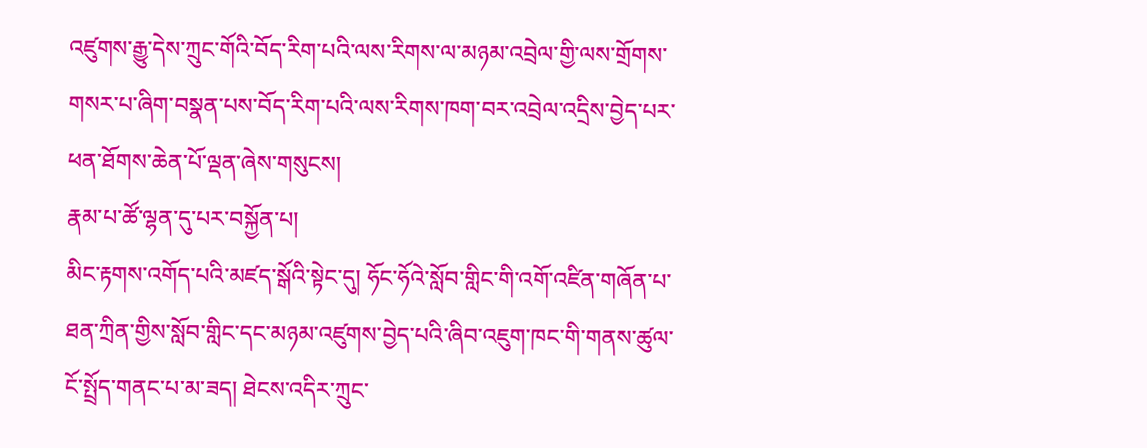འཛུགས་རྒྱུ་དེས་ཀྲུང་གོའི་བོད་རིག་པའི་ལས་རིགས་ལ་མཉམ་འབྲེལ་གྱི་ལས་གྲོགས་གསར་པ་ཞིག་བསྣན་པས་བོད་རིག་པའི་ལས་རིགས་ཁག་བར་འབྲེལ་འདྲིས་བྱེད་པར་ཕན་ཐོགས་ཆེན་པོ་ལྡན་ཞེས་གསུངས།
རྣམ་པ་ཚོ་ལྷན་དུ་པར་བསྐྱོན་པ།
མིང་རྟགས་འགོད་པའི་མཛད་སྒོའི་སྟེང་དུ། ཧོང་ཧོའེ་སློབ་གླིང་གི་འགོ་འཛིན་གཞོན་པ་ཐན་ཀྲིན་གྱིས་སློབ་གླིང་དང་མཉམ་འཛུགས་བྱེད་པའི་ཞིབ་འཇུག་ཁང་གི་གནས་ཚུལ་ངོ་སྤྲོད་གནང་པ་མ་ཟད། ཐེངས་འདིར་ཀྲུང་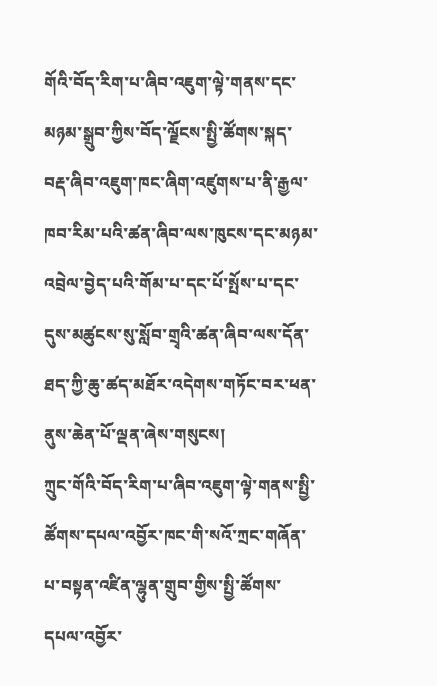གོའི་བོད་རིག་པ་ཞིབ་འཇུག་ལྟེ་གནས་དང་མཉམ་སྒྲུབ་ཀྱིས་བོད་ལྗོངས་སྤྱི་ཚོགས་སྐད་བརྡ་ཞིབ་འཇུག་ཁང་ཞིག་འཛུགས་པ་ནི་རྒྱལ་ཁབ་རིམ་པའི་ཚན་ཞིབ་ལས་ཁུངས་དང་མཉམ་འབྲེལ་བྱེད་པའི་གོམ་པ་དང་པོ་སྤོས་པ་དང་དུས་མཚུངས་སུ་སློབ་གྲྭའི་ཚན་ཞིབ་ལས་དོན་ཐད་ཀྱི་ཆུ་ཚད་མཐོར་འདེགས་གཏོང་བར་ཕན་ནུས་ཆེན་པོ་ལྡན་ཞེས་གསུངས།
ཀྲུང་གོའི་བོད་རིག་པ་ཞིབ་འཇུག་ལྟེ་གནས་སྤྱི་ཚོགས་དཔལ་འབྱོར་ཁང་གི་སའོ་ཀྲང་གཞོན་པ་བསྟན་འཛིན་ལྷུན་གྲུབ་གྱིས་སྤྱི་ཚོགས་དཔལ་འབྱོར་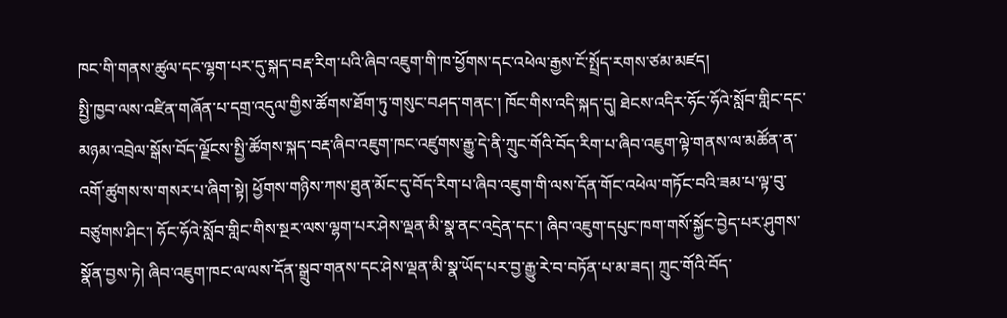ཁང་གི་གནས་ཚུལ་དང་ལྷག་པར་དུ་སྐད་བརྡ་རིག་པའི་ཞིབ་འཇུག་གི་ཁ་ཕྱོགས་དང་འཕེལ་རྒྱས་ངོ་སྤྲོད་རགས་ཙམ་མཛད།
སྤྱི་ཁྱབ་ལས་འཛིན་གཞོན་པ་དགྲ་འདུལ་གྱིས་ཚོགས་ཐོག་ཏུ་གསུང་བཤད་གནང་། ཁོང་གིས་འདི་སྐད་དུ། ཐེངས་འདིར་ཧོང་ཧོའེ་སློབ་གླིང་དང་མཉམ་འབྲེལ་སྒོས་བོད་ལྗོངས་སྤྱི་ཚོགས་སྐད་བརྡ་ཞིབ་འཇུག་ཁང་འཛུགས་རྒྱུ་དེ་ནི་ཀྲུང་གོའི་བོད་རིག་པ་ཞིབ་འཇུག་ལྟེ་གནས་ལ་མཚོན་ན་འགོ་ཚུགས་ས་གསར་པ་ཞིག་སྟེ། ཕྱོགས་གཉིས་ཀས་ཐུན་མོང་དུ་བོད་རིག་པ་ཞིབ་འཇུག་གི་ལས་དོན་གོང་འཕེལ་གཏོང་བའི་ཟམ་པ་ལྟ་བུ་བཙུགས་ཤིང་། ཧོང་ཧོའེ་སློབ་གླིང་གིས་སྔར་ལས་ལྷག་པར་ཤེས་ལྡན་མི་སྣ་ནང་འདྲེན་དང་། ཞིབ་འཇུག་དཔུང་ཁག་གསོ་སྐྱོང་བྱེད་པར་ཤུགས་སྣོན་བྱས་ཏེ། ཞིབ་འཇུག་ཁང་ལ་ལས་དོན་སྒྲུབ་གནས་དང་ཤེས་ལྡན་མི་སྣ་ཡོད་པར་བྱ་རྒྱུ་རེ་བ་བཏོན་པ་མ་ཟད། ཀྲུང་གོའི་བོད་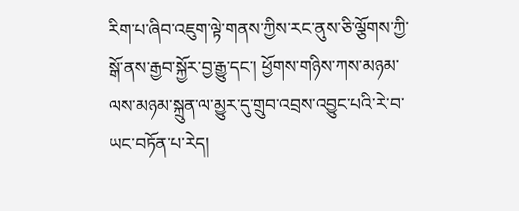རིག་པ་ཞིབ་འཇུག་ལྟེ་གནས་ཀྱིས་རང་ནུས་ཅི་ལྕོགས་ཀྱི་སྒོ་ནས་རྒྱབ་སྐྱོར་བྱ་རྒྱུ་དང་། ཕྱོགས་གཉིས་ཀས་མཉམ་ལས་མཉམ་སྐྲུན་ལ་མྱུར་དུ་གྲུབ་འབྲས་འབྱུང་པའི་རེ་བ་ཡང་བཏོན་པ་རེད།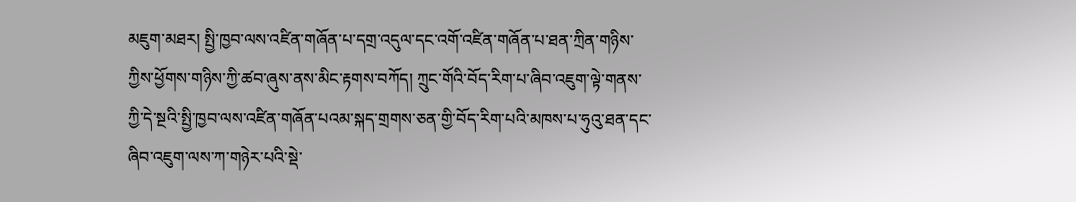མཇུག་མཐར། སྤྱི་ཁྱབ་ལས་འཛིན་གཞོན་པ་དགྲ་འདུལ་དང་འགོ་འཛིན་གཞོན་པ་ཐན་ཀྲིན་གཉིས་ཀྱིས་ཕྱོགས་གཉིས་ཀྱི་ཚབ་ཞུས་ནས་མིང་རྟགས་བཀོད། ཀྲུང་གོའི་བོད་རིག་པ་ཞིབ་འཇུག་ལྟེ་གནས་ཀྱི་དེ་སྔའི་སྤྱི་ཁྱབ་ལས་འཛིན་གཞོན་པའམ་སྐད་གྲགས་ཅན་གྱི་བོད་རིག་པའི་མཁས་པ་ཧུའུ་ཐན་དང་ཞིབ་འཇུག་ལས་ཀ་གཉེར་པའི་སྡེ་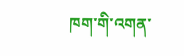ཁག་གི་འགན་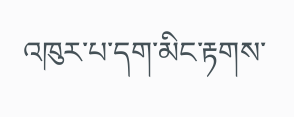འཁུར་པ་དག་མིང་རྟགས་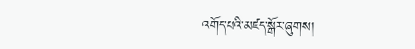འགོད་པའི་མཛད་སྒོར་ཞུགས།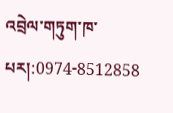འབྲེལ་གཏུག་ཁ་པར།:0974-8512858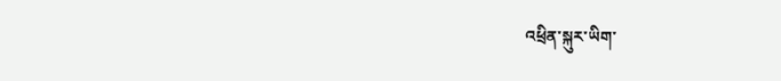འཕྲིན་སྐུར་ཡིག་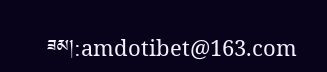ཟམ།:amdotibet@163.com